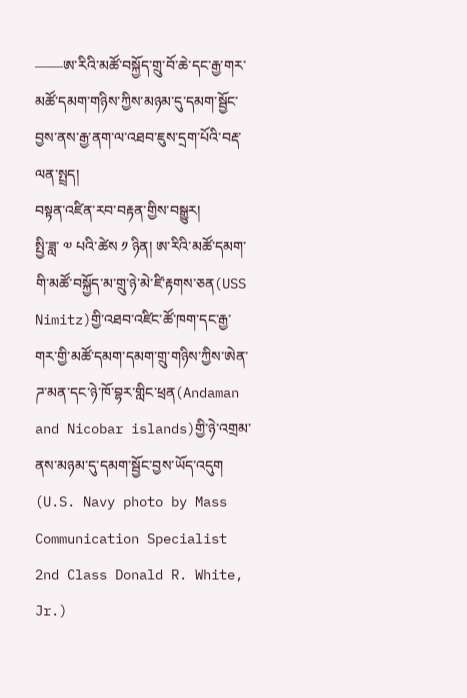——ཨ་རིའི་མཚོ་བསྐྱོད་གྲུ་བོ་ཆེ་དང་རྒྱ་གར་མཚོ་དམག་གཉིས་ཀྱིས་མཉམ་དུ་དམག་སྦྱོང་བྱས་ནས་རྒྱ་ནག་ལ་འཐབ་ཇུས་དྲག་པོའི་བརྡ་ལན་སྤྲད།
བསྟན་འཛིན་རབ་བརྟན་གྱིས་བསྒྱུར།
སྤྱི་ཟླ་ ༧ པའི་ཚེས ༡ ཉིན། ཨ་རིའི་མཚོ་དམག་གི་མཚོ་བསྐྱོད་མ་གྲུ་ཉེ་མེ་ཛི་རྟགས་ཅན(USS Nimitz)གྱི་འཐབ་འཛིང་ཚོ་ཁག་དང་རྒྱ་གར་གྱི་མཚོ་དམག་དམག་གྲུ་གཉིས་ཀྱིས་ཨེན་ཌ་མན་དང་ཉེ་ཁོ་བྷར་གླིང་ཕྲན(Andaman and Nicobar islands)གྱི་ཉེ་འགྲམ་ནས་མཉམ་དུ་དམག་སྦྱོང་བྱས་ཡོད་འདུག (U.S. Navy photo by Mass Communication Specialist 2nd Class Donald R. White, Jr.)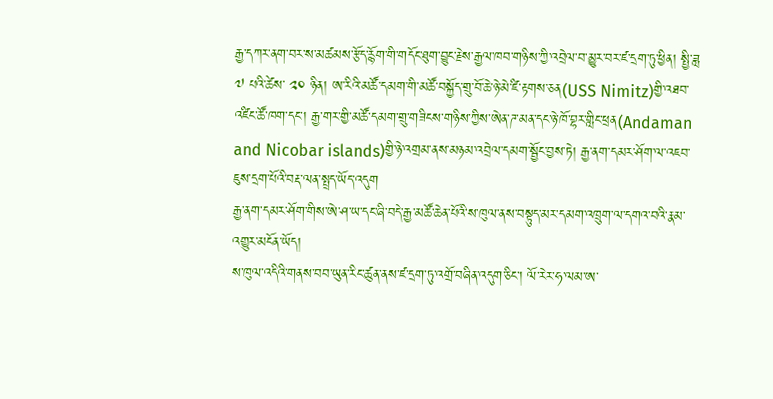རྒྱ་དཀར་ནག་བར་ས་མཚམས་རྩོད་རྙོག་གི་གདོང་ཐུག་བྱུང་རྗེས་རྒྱལ་ཁབ་གཉིས་ཀྱི་འབྲེལ་བ་མྱུར་བར་ཛ་དྲག་ཏུ་ཕྱིན། སྤྱི་ཟླ ༧ པའི་ཚེས་ ༢༠ ཉིན། ཨ་རིའི་མཚོ་དམག་གི་མཚོ་བསྐྱོད་གྲུ་བོ་ཆེ་ཉེ་མེ་ཛི་རྟགས་ཅན(USS Nimitz)གྱི་འཐབ་འཛིང་ཚོ་ཁག་དང་། རྒྱ་གར་གྱི་མཚོ་དམག་གྲུ་གཟིངས་གཉིས་ཀྱིས་ཨེན་ཌ་མན་དང་ཉེ་ཁོ་བྷར་གླིང་ཕྲན(Andaman and Nicobar islands)གྱི་ཉེ་འགྲམ་ནས་མཉམ་འབྲེལ་དམག་སྦྱོང་བྱས་ཏེ། རྒྱ་ནག་དམར་ཤོག་ལ་འཇབ་ཇུས་དྲག་པོའི་བརྡ་ལན་སྤྲད་ཡོད་འདུག
རྒྱ་ནག་དམར་ཤོག་གིས་ཨེ་ཤ་ཡ་དང་ཞི་བདེ་རྒྱ་མཚོ་ཆེན་པོའི་ས་ཁུལ་ནས་བསྟུད་མར་དམག་འཁྲུག་ལ་དགའ་བའི་རྣམ་འགྱུར་མངོན་ཡོད།
ས་ཁུལ་འདིའི་གནས་བབ་ཡུན་རིང་ཚུན་ནས་ཛ་དྲག་ཏུ་འགྲོ་བཞིན་འདུག་ཅིང་། ལོ་རེར་ཧ་ལམ་ཨ་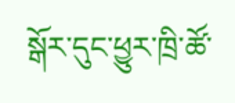སྒོར་དུང་ཕྱུར་ཁྲི་ཚོ་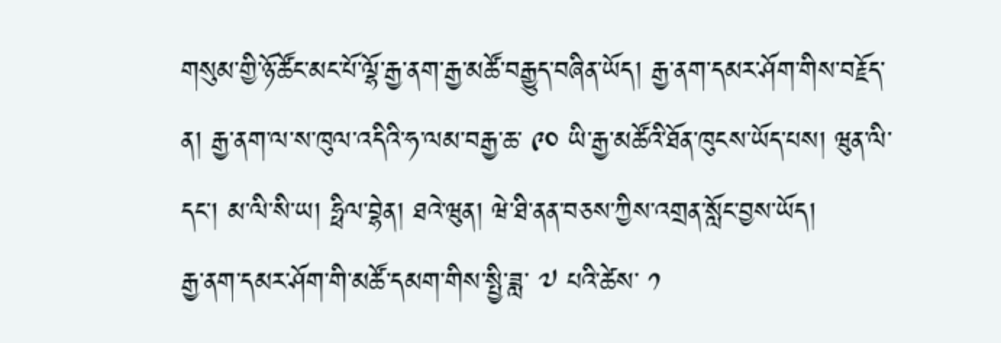གསུམ་གྱི་ཉོ་ཚོང་མང་པོ་ལྷོ་རྒྱ་ནག་རྒྱ་མཚོ་བརྒྱུད་བཞིན་ཡོད། རྒྱ་ནག་དམར་ཤོག་གིས་བརྗོད་ན། རྒྱ་ནག་ལ་ས་ཁུལ་འདིའི་ཧ་ལམ་བརྒྱ་ཆ་ ༩༠ ཡི་རྒྱ་མཚོའི་ཐོན་ཁུངས་ཡོད་པས། ཝུན་ལི་དང་། མ་ལི་སི་ཡ། ཧྥིལ་བྷེན། ཐའེ་ཝུན། ཝེ་ཐི་ནན་བཅས་ཀྱིས་འགྲན་སློང་བྱས་ཡོད།
རྒྱ་ནག་དམར་ཤོག་གི་མཚོ་དམག་གིས་སྤྱི་ཟླ་ ༧ པའི་ཚེས་ ༡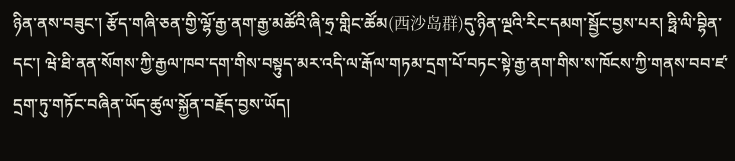ཉིན་ནས་བཟུང་། རྩོད་གཞི་ཅན་གྱི་ལྷོ་རྒྱ་ནག་རྒྱ་མཚོའི་ཞི་ཧྲ་གླིང་ཚོམ(西沙岛群)དུ་ཉིན་ལྔའི་རིང་དམག་སྦྱོང་བྱས་པར། ཧྥི་ལི་བྷིན་དང་། ཝེ་ཐི་ནན་སོགས་ཀྱི་རྒྱལ་ཁབ་དག་གིས་བསྟུད་མར་འདི་ལ་རྒོལ་གཏམ་དྲག་པོ་བཏང་སྟེ་རྒྱ་ནག་གིས་ས་ཁོངས་ཀྱི་གནས་བབ་ཛ་དྲག་ཏུ་གཏོང་བཞིན་ཡོད་ཚུལ་སྐྱོན་བརྗོད་བྱས་ཡོད།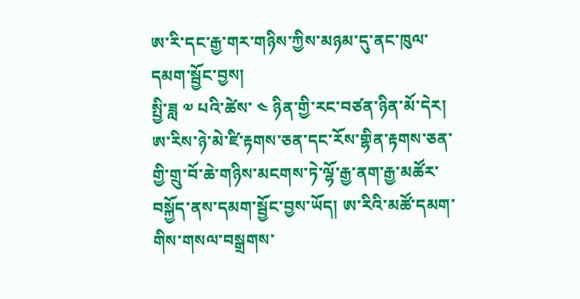ཨ་རི་དང་རྒྱ་གར་གཉིས་ཀྱིས་མཉམ་དུ་ནང་ཁུལ་དམག་སྦྱོང་བྱས།
སྤྱི་ཟླ ༧ པའི་ཚེས་ ༤ ཉིན་གྱི་རང་བཙན་ཉིན་མོ་དེར། ཨ་རིས་ཉེ་མེ་ཛི་རྟགས་ཅན་དང་རོས་གྷིན་རྟགས་ཅན་གྱི་གྲུ་བོ་ཆེ་གཉིས་མངགས་ཏེ་ལྷོ་རྒྱ་ནག་རྒྱ་མཚོར་བསྐྱོད་ནས་དམག་སྦྱོང་བྱས་ཡོད། ཨ་རིའི་མཚོ་དམག་གིས་གསལ་བསྒྲགས་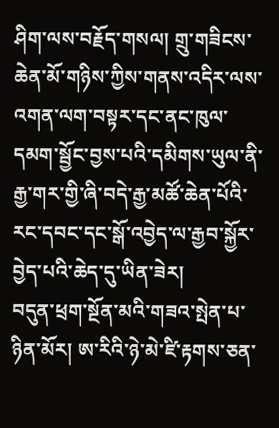ཤིག་ལས་བརྗོད་གསལ། གྲུ་གཟིངས་ཆེན་མོ་གཉིས་ཀྱིས་གནས་འདིར་ལས་འགན་ལག་བསྟར་དང་ནང་ཁུལ་དམག་སྦྱོང་བྱས་པའི་དམིགས་ཡུལ་ནི་རྒྱ་གར་གྱི་ཞི་བདེ་རྒྱ་མཚོ་ཆེན་པོའི་རང་དབང་དང་སྒོ་འབྱེད་ལ་རྒྱབ་སྐྱོར་བྱེད་པའི་ཆེད་དུ་ཡིན་ཟེར།
བདུན་ཕྲག་སྔོན་མའི་གཟའ་སྤེན་པ་ཉིན་མོར། ཨ་རིའི་ཉེ་མེ་ཛི་རྟགས་ཅན་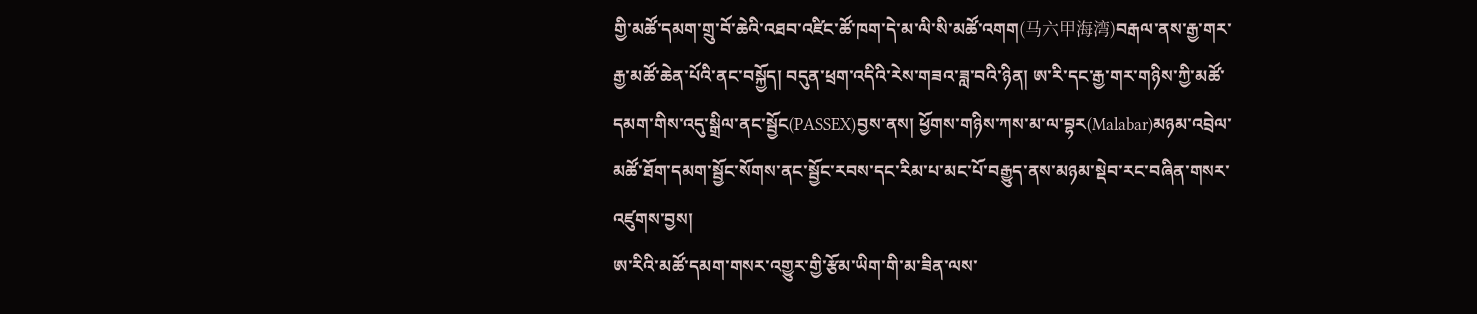གྱི་མཚོ་དམག་གྲུ་བོ་ཆེའི་འཐབ་འཛིང་ཚོ་ཁག་དེ་མ་ལི་སི་མཚོ་འགག(马六甲海湾)བརྒལ་ནས་རྒྱ་གར་རྒྱ་མཚོ་ཆེན་པོའི་ནང་བསྐྱོད། བདུན་ཕྲག་འདིའི་རེས་གཟའ་ཟླ་བའི་ཉིན། ཨ་རི་དང་རྒྱ་གར་གཉིས་ཀྱི་མཚོ་དམག་གིས་འདུ་སྒྲིལ་ནང་སྦྱོང(PASSEX)བྱས་ནས། ཕྱོགས་གཉིས་ཀས་མ་ལ་བྷར(Malabar)མཉམ་འབྲེལ་མཚོ་ཐོག་དམག་སྦྱོང་སོགས་ནང་སྦྱོང་རབས་དང་རིམ་པ་མང་པོ་བརྒྱུད་ནས་མཉམ་སྡེབ་རང་བཞིན་གསར་འཛུགས་བྱས།
ཨ་རིའི་མཚོ་དམག་གསར་འགྱུར་གྱི་རྩོམ་ཡིག་གི་མ་ཟིན་ལས་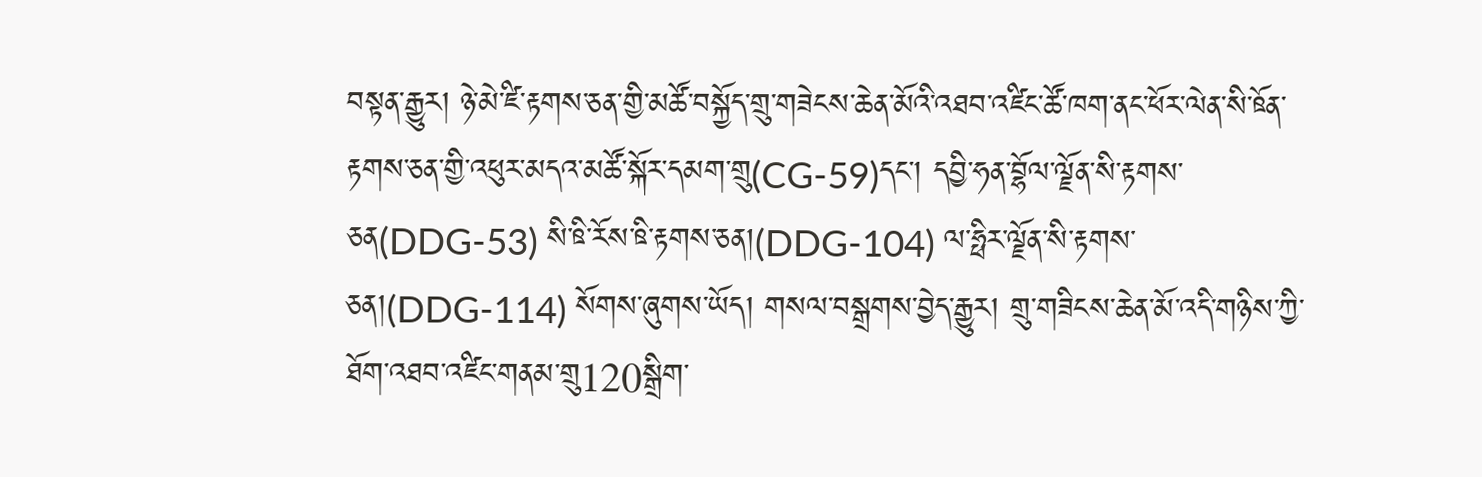བསྟན་རྒྱུར། ཉེ་མེ་ཛི་རྟགས་ཅན་གྱི་མཚོ་བསྐྱོད་གྲུ་གཟེངས་ཆེན་མོའི་འཐབ་འཛིང་ཚོ་ཁག་ནང་ཕོར་ལེན་སི་ཋོན་རྟགས་ཅན་གྱི་འཕུར་མདའ་མཚོ་སྐོར་དམག་གྲུ(CG-59)དང་། དབྱི་ཧན་བྷོལ་ལྗོན་སི་རྟགས་ཅན(DDG-53) སི་ཋི་རོས་ཋི་རྟགས་ཅན།(DDG-104) ལ་ཧྥིར་ལྗོན་སི་རྟགས་ཅན།(DDG-114) སོགས་ཞུགས་ཡོད། གསལ་བསྒྲགས་བྱེད་རྒྱུར། གྲུ་གཟིངས་ཆེན་མོ་འདི་གཉིས་ཀྱི་ཐོག་འཐབ་འཛིང་གནམ་གྲུ120སྒྲིག་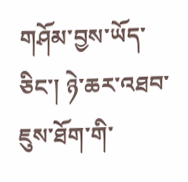གཤོམ་བྱས་ཡོད་ཅིང་། ཉེ་ཆར་འཐབ་ཇུས་ཐོག་གི་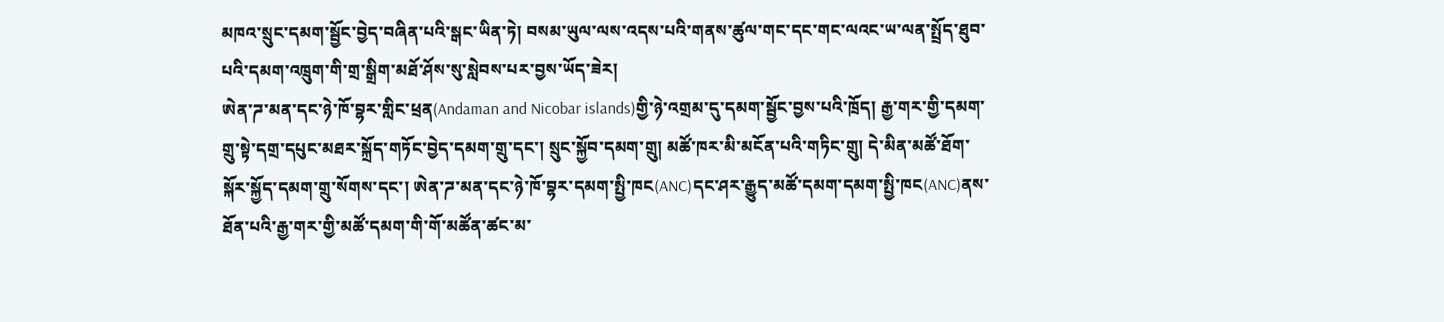མཁའ་སྲུང་དམག་སྦྱོང་བྱེད་བཞིན་པའི་སྒང་ཡིན་ཏེ། བསམ་ཡུལ་ལས་འདས་པའི་གནས་ཚུལ་གང་དང་གང་ལའང་ཡ་ལན་སྤྲོད་ཐུབ་པའི་དམག་འཁྲུག་གི་གྲ་སྒྲིག་མཐོ་ཤོས་སུ་སླེབས་པར་བྱས་ཡོད་ཟེར།
ཨེན་ཌ་མན་དང་ཉེ་ཁོ་བྷར་གླིང་ཕྲན(Andaman and Nicobar islands)གྱི་ཉེ་འགྲམ་དུ་དམག་སྦྱོང་བྱས་པའི་ཁྲོད། རྒྱ་གར་གྱི་དམག་གྲུ་སྟེ་དགྲ་དཔུང་མཐར་སྐྲོད་གཏོང་བྱེད་དམག་གྲུ་དང་། སྲུང་སྐྱོབ་དམག་གྲུ། མཚོ་ཁར་མི་མངོན་པའི་གཏིང་གྲུ། དེ་མིན་མཚོ་ཐོག་སྐོར་སྐྱོད་དམག་གྲུ་སོགས་དང་། ཨེན་ཌ་མན་དང་ཉེ་ཁོ་བྷར་དམག་སྤྱི་ཁང(ANC)དང་ཤར་རྒྱུད་མཚོ་དམག་དམག་སྤྱི་ཁང(ANC)ནས་ཐོན་པའི་རྒྱ་གར་གྱི་མཚོ་དམག་གི་གོ་མཚོན་ཚང་མ་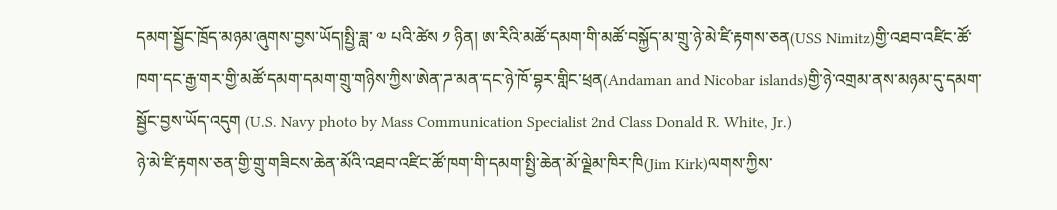དམག་སྦྱོང་ཁྲོད་མཉམ་ཞུགས་བྱས་ཡོད།སྤྱི་ཟླ་ ༧ པའི་ཚེས ༡ ཉིན། ཨ་རིའི་མཚོ་དམག་གི་མཚོ་བསྐྱོད་མ་གྲུ་ཉེ་མེ་ཛི་རྟགས་ཅན(USS Nimitz)གྱི་འཐབ་འཛིང་ཚོ་ཁག་དང་རྒྱ་གར་གྱི་མཚོ་དམག་དམག་གྲུ་གཉིས་ཀྱིས་ཨེན་ཌ་མན་དང་ཉེ་ཁོ་བྷར་གླིང་ཕྲན(Andaman and Nicobar islands)གྱི་ཉེ་འགྲམ་ནས་མཉམ་དུ་དམག་སྦྱོང་བྱས་ཡོད་འདུག (U.S. Navy photo by Mass Communication Specialist 2nd Class Donald R. White, Jr.)
ཉེ་མེ་ཛི་རྟགས་ཅན་གྱི་གྲུ་གཟིངས་ཆེན་མོའི་འཐབ་འཛིང་ཚོ་ཁག་གི་དམག་སྤྱི་ཆེན་མོ་ལྗེམ་ཁིར་ཁི(Jim Kirk)ལགས་ཀྱིས་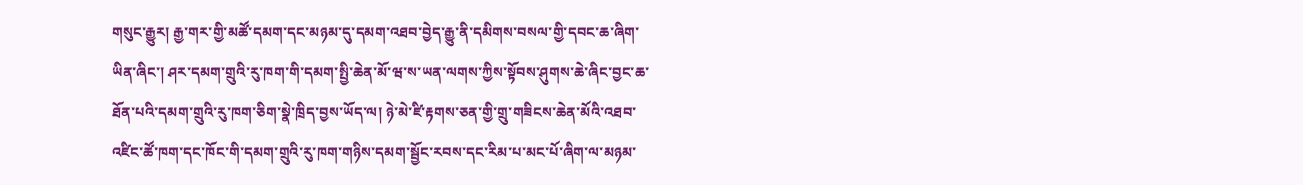གསུང་རྒྱུར། རྒྱ་གར་གྱི་མཚོ་དམག་དང་མཉམ་དུ་དམག་འཐབ་བྱེད་རྒྱུ་ནི་དམིགས་བསལ་གྱི་དབང་ཆ་ཞིག་ཡིན་ཞིང་། ཤར་དམག་གྲུའི་རུ་ཁག་གི་དམག་སྤྱི་ཆེན་མོ་ཝ་ས་ཡན་ལགས་ཀྱིས་སྟོབས་ཤུགས་ཆེ་ཞིང་བྱང་ཆ་ཐོན་པའི་དམག་གྲུའི་རུ་ཁག་ཅིག་སྣེ་ཁྲིད་བྱས་ཡོད་ལ། ཉེ་མེ་ཛི་རྟགས་ཅན་གྱི་གྲུ་གཟིངས་ཆེན་མོའི་འཐབ་འཛིང་ཚོ་ཁག་དང་ཁོང་གི་དམག་གྲུའི་རུ་ཁག་གཉིས་དམག་སྦྱོང་རབས་དང་རིམ་པ་མང་པོ་ཞིག་ལ་མཉམ་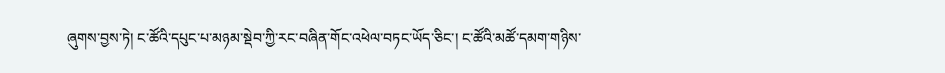ཞུགས་བྱས་ཏེ། ང་ཚོའི་དཔུང་པ་མཉམ་སྡེབ་ཀྱི་རང་བཞིན་གོང་འཕེལ་བཏང་ཡོད་ཅིང་། ང་ཚོའི་མཚོ་དམག་གཉིས་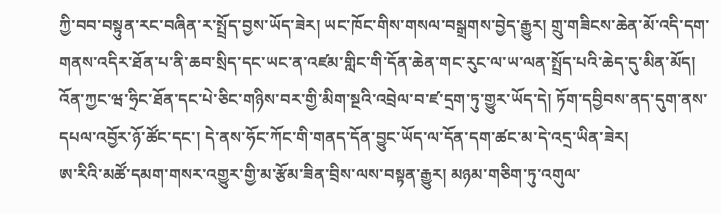ཀྱི་བབ་བསྟུན་རང་བཞིན་ར་སྤྲོད་བྱས་ཡོད་ཟེར། ཡང་ཁོང་གིས་གསལ་བསྒྲགས་བྱེད་རྒྱུར། གྲུ་གཟིངས་ཆེན་མོ་འདི་དག་གནས་འདིར་ཐོན་པ་ནི་ཆབ་སྲིད་དང་ཡང་ན་འཛམ་གླིང་གི་དོན་ཆེན་གང་རུང་ལ་ཡ་ལན་སྤྲོད་པའི་ཆེད་དུ་མིན་མོད། འོན་ཀྱང་ཝ་ཧྲིང་ཐོན་དང་པེ་ཅིང་གཉིས་བར་གྱི་མིག་སྔའི་འབྲེལ་བ་ཛ་དྲག་ཏུ་གྱུར་ཡོད་དེ། ཏོག་དབྱིབས་ནད་དུག་ནས་དཔལ་འབྱོར་ཉོ་ཚོང་དང་། དེ་ནས་ཧོང་ཀོང་གི་གནད་དོན་བྱུང་ཡོད་ལ་དོན་དག་ཚང་མ་དེ་འདྲ་ཡིན་ཟེར།
ཨ་རིའི་མཚོ་དམག་གསར་འགྱུར་གྱི་མ་རྩོམ་ཟིན་བྲིས་ལས་བསྟན་རྒྱུར། མཉམ་གཅིག་ཏུ་འགུལ་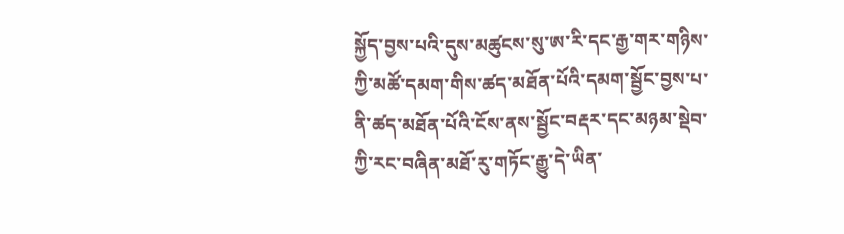སྐྱོད་བྱས་པའི་དུས་མཚུངས་སུ་ཨ་རི་དང་རྒྱ་གར་གཉིས་ཀྱི་མཚོ་དམག་གིས་ཚད་མཐོན་པོའི་དམག་སྦྱོང་བྱས་པ་ནི་ཚད་མཐོན་པོའི་ངོས་ནས་སྦྱོང་བརྡར་དང་མཉམ་སྡེབ་ཀྱི་རང་བཞིན་མཐོ་རུ་གཏོང་རྒྱུ་དེ་ཡིན་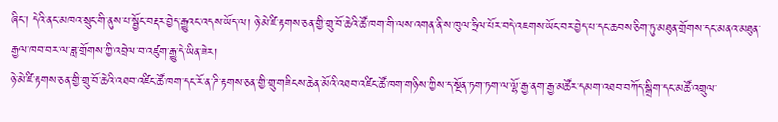ཞིང་། དེའི་ནང་མཁའ་སྲུང་གི་ནུས་པ་སྦྱོང་བརྡར་བྱེད་རྒྱུའང་འདས་ཡོད་ལ། ཉེ་མེ་ཛི་རྟགས་ཅན་གྱི་གྲུ་བོ་ཆེའི་ཚོ་ཁག་གི་ལས་འགན་ནི་ས་ཁུལ་ཧྲིལ་པོར་བདེ་འཇགས་ཡོང་བར་བྱེད་པ་དང་ཆབས་ཅིག་ཏུ་མཐུན་གྲོགས་དང་མནའ་མཐུན་རྒྱལ་ཁབ་བར་ལ་ཟླ་གྲོགས་ཀྱི་འབྲེལ་བ་འཛུག་རྒྱུ་དེ་ཡིན་ཟེར།
ཉེ་མེ་ཛི་རྟགས་ཅན་གྱི་གྲུ་བོ་ཆེའི་འཐབ་འཛིང་ཚོ་ཁག་དང་རོ་ན་ཌི་རྟགས་ཅན་གྱི་གྲུ་གཟིངས་ཆེན་མོའི་འཐབ་འཛིང་ཚོ་ཁག་གཉིས་ཀྱིས་ད་སྔོན་ཏག་ཏག་ལ་ལྷོ་རྒྱ་ནག་རྒྱ་མཚོར་དམག་འཐབ་བཀོད་སྒྲིག་དང་མཚོ་འགྲུལ་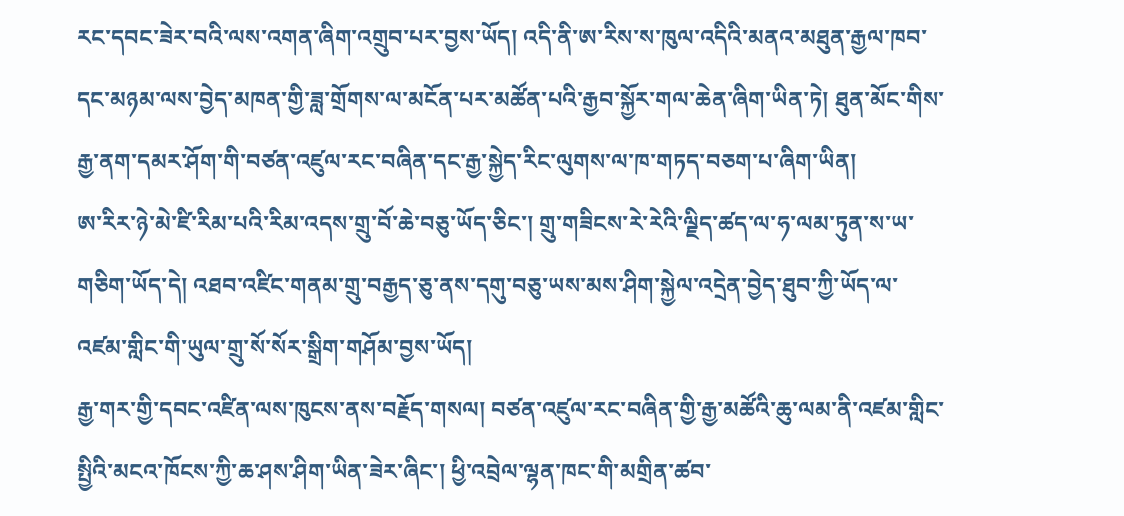རང་དབང་ཟེར་བའི་ལས་འགན་ཞིག་འགྲུབ་པར་བྱས་ཡོད། འདི་ནི་ཨ་རིས་ས་ཁུལ་འདིའི་མནའ་མཐུན་རྒྱལ་ཁབ་དང་མཉམ་ལས་བྱེད་མཁན་གྱི་ཟླ་གྲོགས་ལ་མངོན་པར་མཚོན་པའི་རྒྱབ་སྐྱོར་གལ་ཆེན་ཞིག་ཡིན་ཏེ། ཐུན་མོང་གིས་རྒྱ་ནག་དམར་ཤོག་གི་བཙན་འཛུལ་རང་བཞིན་དང་རྒྱ་སྐྱེད་རིང་ལུགས་ལ་ཁ་གཏད་བཅག་པ་ཞིག་ཡིན།
ཨ་རིར་ཉེ་མེ་ཛི་རིམ་པའི་རིམ་འདས་གྲུ་བོ་ཆེ་བཅུ་ཡོད་ཅིང་། གྲུ་གཟིངས་རེ་རེའི་ལྗིད་ཚད་ལ་ཧ་ལམ་ཏུན་ས་ཡ་གཅིག་ཡོད་དེ། འཐབ་འཛིང་གནམ་གྲུ་བརྒྱད་ཅུ་ནས་དགུ་བཅུ་ཡས་མས་ཤིག་སྐྱེལ་འདྲེན་བྱེད་ཐུབ་ཀྱི་ཡོད་ལ་འཛམ་གླིང་གི་ཡུལ་གྲུ་སོ་སོར་སྒྲིག་གཤོམ་བྱས་ཡོད།
རྒྱ་གར་གྱི་དབང་འཛིན་ལས་ཁུངས་ནས་བརྗོད་གསལ། བཙན་འཛུལ་རང་བཞིན་གྱི་རྒྱ་མཚོའི་ཆུ་ལམ་ནི་འཛམ་གླིང་སྤྱིའི་མངའ་ཁོངས་ཀྱི་ཆ་ཤས་ཤིག་ཡིན་ཟེར་ཞིང་། ཕྱི་འབྲེལ་ལྷན་ཁང་གི་མགྲིན་ཚབ་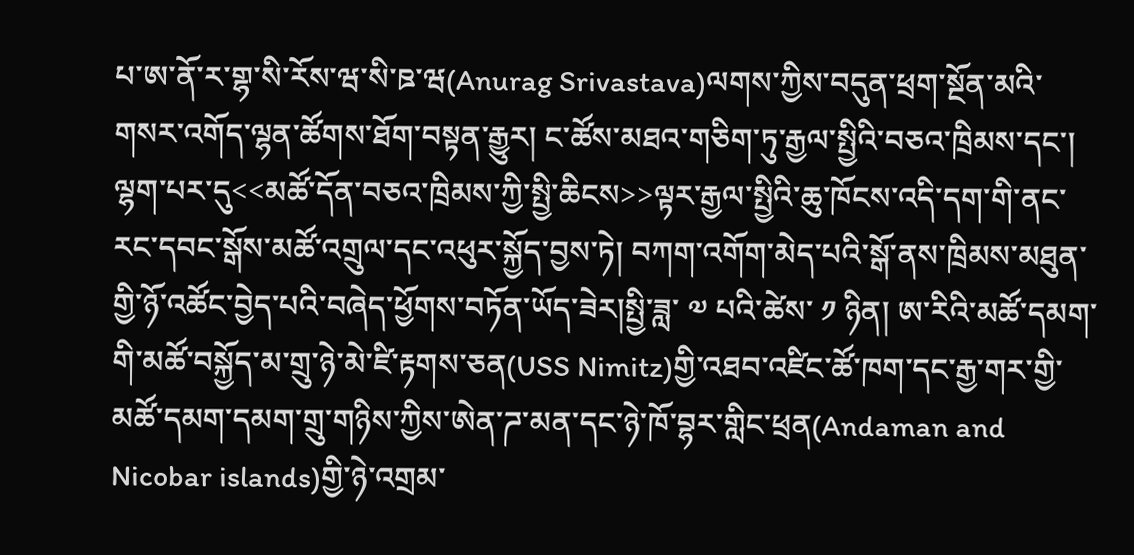པ་ཨ་ནོ་ར་གྷ་སི་རོས་ཝ་སི་ཋ་ཝ(Anurag Srivastava)ལགས་ཀྱིས་བདུན་ཕྲག་སྔོན་མའི་གསར་འགོད་ལྷན་ཚོགས་ཐོག་བསྟན་རྒྱུར། ང་ཚོས་མཐའ་གཅིག་ཏུ་རྒྱལ་སྤྱིའི་བཅའ་ཁྲིམས་དང་། ལྷག་པར་དུ<<མཚོ་དོན་བཅའ་ཁྲིམས་ཀྱི་སྤྱི་ཆིངས>>ལྟར་རྒྱལ་སྤྱིའི་ཆུ་ཁོངས་འདི་དག་གི་ནང་རང་དབང་སྒོས་མཚོ་འགྲུལ་དང་འཕུར་སྐྱོད་བྱས་ཏེ། བཀག་འགོག་མེད་པའི་སྒོ་ནས་ཁྲིམས་མཐུན་གྱི་ཉོ་འཚོང་བྱེད་པའི་བཞེད་ཕྱོགས་བཏོན་ཡོད་ཟེར།སྤྱི་ཟླ་ ༧ པའི་ཚེས་ ༡ ཉིན། ཨ་རིའི་མཚོ་དམག་གི་མཚོ་བསྐྱོད་མ་གྲུ་ཉེ་མེ་ཛི་རྟགས་ཅན(USS Nimitz)གྱི་འཐབ་འཛིང་ཚོ་ཁག་དང་རྒྱ་གར་གྱི་མཚོ་དམག་དམག་གྲུ་གཉིས་ཀྱིས་ཨེན་ཌ་མན་དང་ཉེ་ཁོ་བྷར་གླིང་ཕྲན(Andaman and Nicobar islands)གྱི་ཉེ་འགྲམ་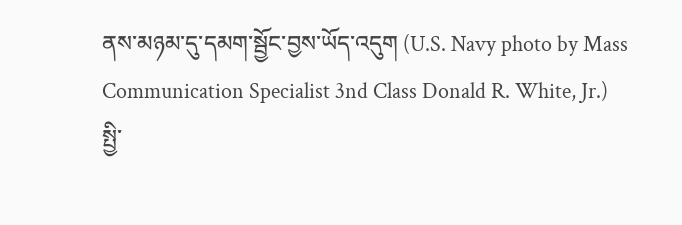ནས་མཉམ་དུ་དམག་སྦྱོང་བྱས་ཡོད་འདུག (U.S. Navy photo by Mass Communication Specialist 3nd Class Donald R. White, Jr.)
སྤྱི་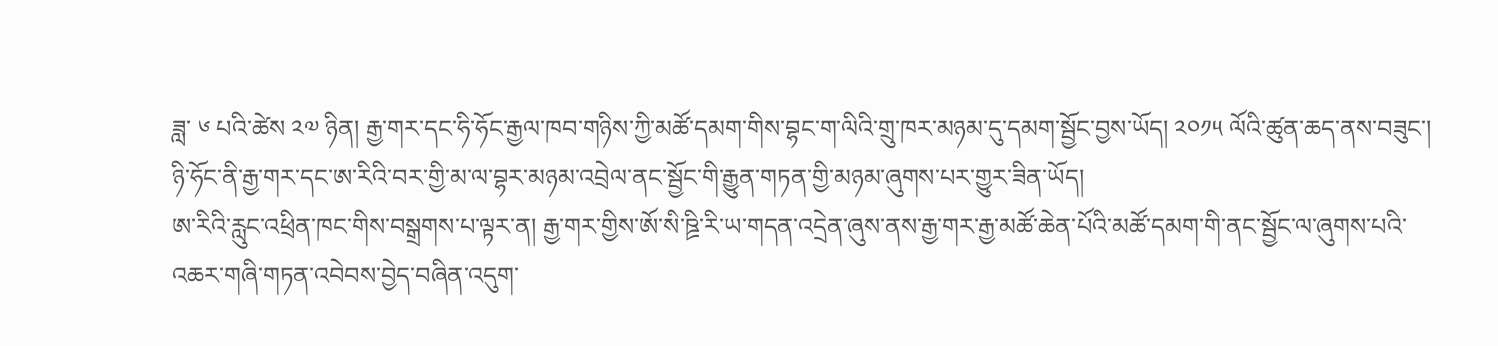ཟླ་ ༦ པའི་ཚེས ༢༧ ཉིན། རྒྱ་གར་དང་ཧི་ཧོང་རྒྱལ་ཁབ་གཉིས་ཀྱི་མཚོ་དམག་གིས་བྷང་ག་ལིའི་གྲུ་ཁར་མཉམ་དུ་དམག་སྦྱོང་བྱས་ཡོད། ༢༠༡༥ ལོའི་ཚུན་ཆད་ནས་བཟུང་། ཉི་ཧོང་ནི་རྒྱ་གར་དང་ཨ་རིའི་བར་གྱི་མ་ལ་བྷར་མཉམ་འབྲེལ་ནང་སྦྱོང་གི་རྒྱུན་གཏན་གྱི་མཉམ་ཞུགས་པར་གྱུར་ཟིན་ཡོད།
ཨ་རིའི་རླུང་འཕྲིན་ཁང་གིས་བསྒྲགས་པ་ལྟར་ན། རྒྱ་གར་གྱིས་ཨོ་སི་ཋྲི་རི་ཡ་གདན་འདྲེན་ཞུས་ནས་རྒྱ་གར་རྒྱ་མཚོ་ཆེན་པོའི་མཚོ་དམག་གི་ནང་སྦྱོང་ལ་ཞུགས་པའི་འཆར་གཞི་གཏན་འབེབས་བྱེད་བཞིན་འདུག་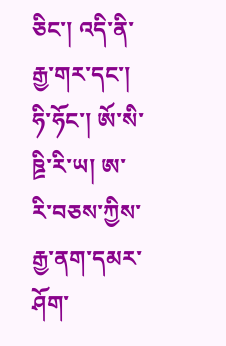ཅིང་། འདི་ནི་རྒྱ་གར་དང་། ཧི་ཧོང་། ཨོ་སི་ཋྲི་རི་ཡ། ཨ་རི་བཅས་ཀྱིས་རྒྱ་ནག་དམར་ཤོག་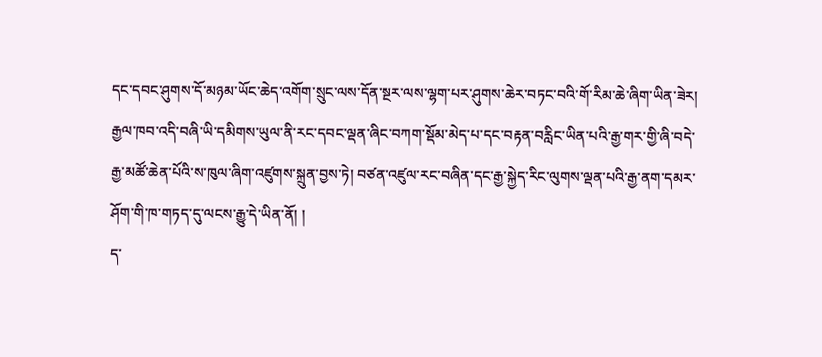དང་དབང་ཤུགས་དོ་མཉམ་ཡོང་ཆེད་འགོག་སྲུང་ལས་དོན་སྔར་ལས་ལྷག་པར་ཤུགས་ཆེར་བཏང་བའི་གོ་རིམ་ཆེ་ཞིག་ཡིན་ཟེར།
རྒྱལ་ཁབ་འདི་བཞི་ཡི་དམིགས་ཡུལ་ནི་རང་དབང་ལྡན་ཞིང་བཀག་སྡོམ་མེད་པ་དང་བརྟན་བརླིང་ཡིན་པའི་རྒྱ་གར་གྱི་ཞི་བདེ་རྒྱ་མཚོ་ཆེན་པོའི་ས་ཁུལ་ཞིག་འཛུགས་སྐྲུན་བྱས་ཏེ། བཙན་འཛུལ་རང་བཞིན་དང་རྒྱ་སྐྱེད་རིང་ལུགས་ལྡན་པའི་རྒྱ་ནག་དམར་ཤོག་གི་ཁ་གཏད་དུ་ལངས་རྒྱུ་དེ་ཡིན་ནོ། །
ད་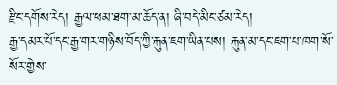རྫིང་དགོས་རེད། རྒྱལ་ཕམ་ཐག་མ་ཆོད་ན། ཞི་བདེ་མིང་ཙམ་རེད།
རྒྱ་དམར་པོ་དང་རྒྱ་གར་གཉིས་བོད་ཀྱི་རྐུན་ཇག་ཡིན་པས། རྐུན་མ་དང་ཇག་པ་ཁག་སོ་སོར་གྱེས་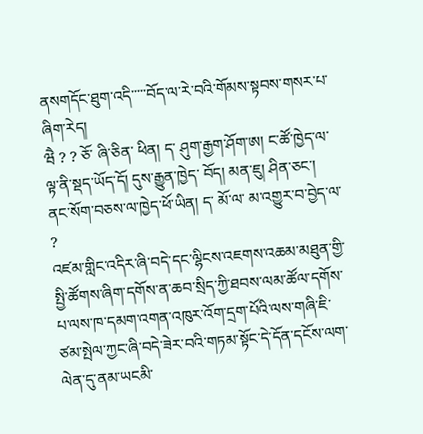ནསགདོང་ཐུག་འདི་་་་་བོད་ལ་རེ་བའི་གོམས་སྟབས་གསར་པ་ཞིག་རེད།
ཝཻ ? ? ཅོ་ ཞི་ཅིན་ ཕིན། ད་ ཤུག་རྒྱག་ཤོག་ཨ། ང་ཚོ་ཁྱེད་ལ་ལྟ་ནི་སྡད་ཡོད་དོ། དུས་རྒྱུན་ཁྱེད་ བོད། མན་ཇུ། ཤིན་ཅང་། ནང་སོག་བཅས་ལ་ཁྱེད་ཕོ་ཡིན། ད་ མོ་ལ་ མ་འགྱུར་བ་བྱེད་ལ་ ?
འཛམ་གླིང་འདིར་ཞི་བདེ་དང་ལྷིངས་འཇགས་འཆམ་མཐུན་གྱི་སྤྱི་ཚོགས་ཞིག་དགོས་ན་ཆབ་སྲིད་ཀྱི་ཐབས་ལམ་ཚོལ་དགོས་པ་ལས་ཁ་དམག་འགན་འཁུར་འོག་དྲག་པོའི་ལས་གཞི་ཇི་ཙམ་སྤེལ་ཀྱང་ཞི་བདེ་ཟེར་བའི་གཏམ་སྟོང་དེ་དོན་དངོས་ལག་ལེན་དུ་ནམ་ཡངམི་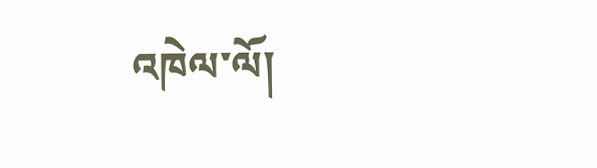འཁེལ་ལོ།